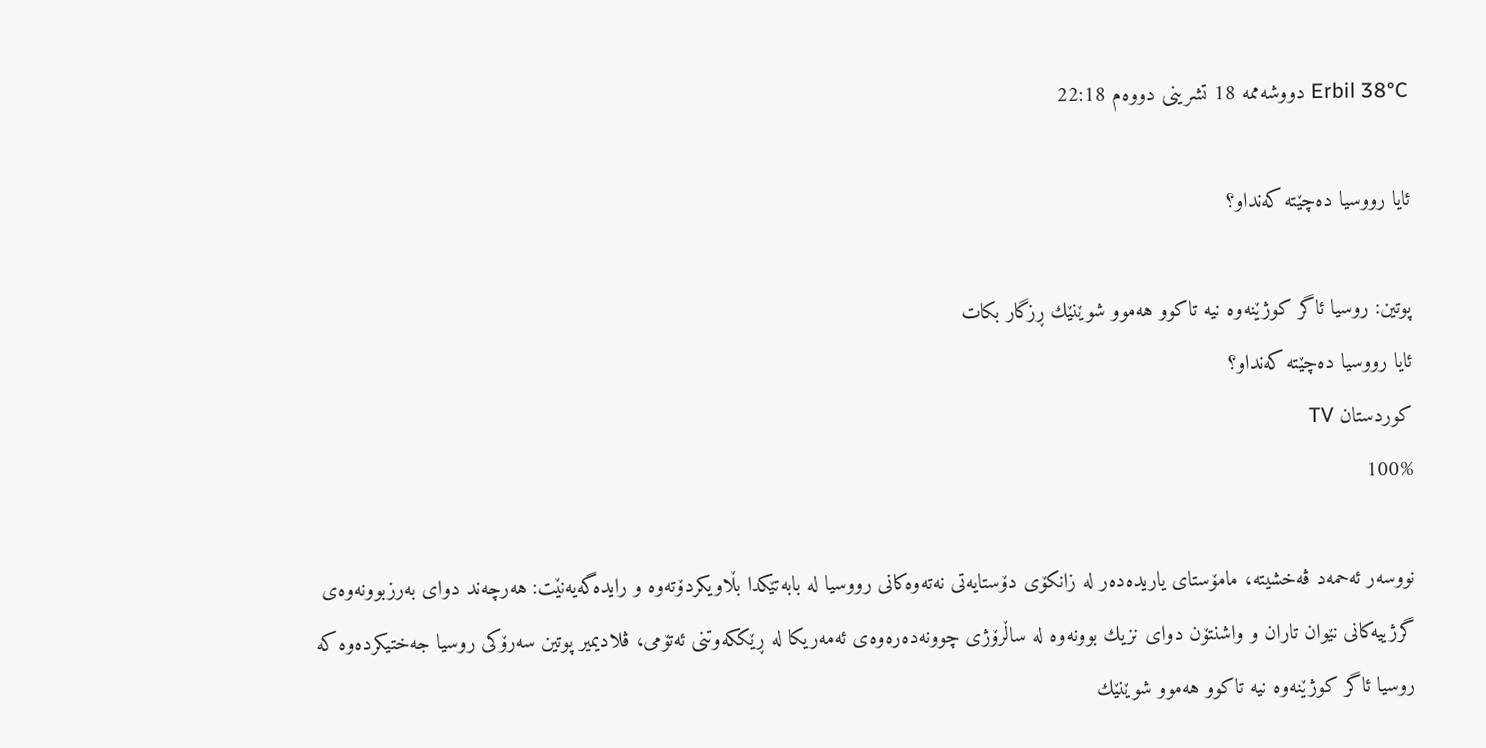Erbil 38°C دووشەممە 18 تشرینی دووەم 22:18

ئایا رووسیا ده‌چێته‌ که‌نداو؟

پوتین: روسیا ئاگر كوژێنه‌وه‌ نیه‌ تاكوو هه‌موو شوێنێك ڕزگار بكات
ئایا رووسیا ده‌چێته‌ كه‌نداو؟
کوردستان TV
100%

نووسه‌ر ئه‌حمه‌د ڤه‌خشیته‌، مامۆستای یاریده‌ده‌ر له‌ زانكۆی دۆستایه‌تی نه‌ته‌وه‌كانی رووسیا له‌ بابه‌تێكدا بڵاویكردۆته‌وه‌ و رایده‌گه‌یه‌نێت: هه‌رچه‌ند دوای به‌رزبوونه‌وه‌ی گرژییه‌كانی نێوان تاران و واشنتۆن دوای نزیك بوونه‌وه‌ له‌ ساڵرۆژی چوونه‌ده‌ره‌وه‌ی ئه‌مه‌ریكا له‌ ڕێككه‌وتنی ئه‌تۆمی، ڤلادیمیر پوتین سه‌رۆكی روسیا جه‌ختیكرده‌وه‌ كه‌ روسیا ئاگر كوژێنه‌وه‌ نیه‌ تاكوو هه‌موو شوێنێك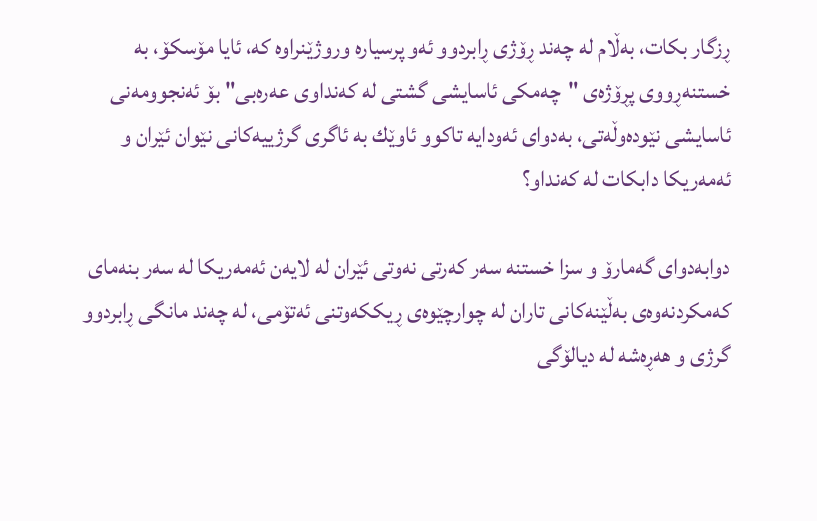ڕزگار بكات، به‌ڵام له‌ چه‌ند ڕۆژی ڕابردوو ئه‌و پرسیاره‌ وروژێنراوه‌ كه‌، ئایا مۆسكۆ، به‌ خستنه‌ڕووی پڕۆژه‌ی "چه‌مكی ئاسایشی گشتی له‌ كه‌نداوی عه‌ره‌بی" بۆ ئه‌نجوومه‌نی ئاسایشی نێوده‌وڵه‌تی، به‌دوای ئه‌ودایه‌ تاكوو ئاوێك به‌ ئاگری گرژییه‌كانی نێوان ئێران و ئه‌مه‌ریكا دابكات له‌ كه‌نداو؟

دوابه‌دوای گه‌مارۆ و سزا خستنه‌ سه‌ر كه‌رتی نه‌وتی ئێران له‌ لایه‌ن ئه‌مه‌ریكا له‌ سه‌ر بنه‌مای كه‌مكردنه‌وه‌ی به‌ڵێنه‌كانی تاران له‌ چوارچێوه‌ی ڕیككه‌وتنی ئه‌تۆمی، له‌ چه‌ند مانگی ڕابردوو گرژی و هه‌ڕه‌شه‌ له‌ دیالۆگی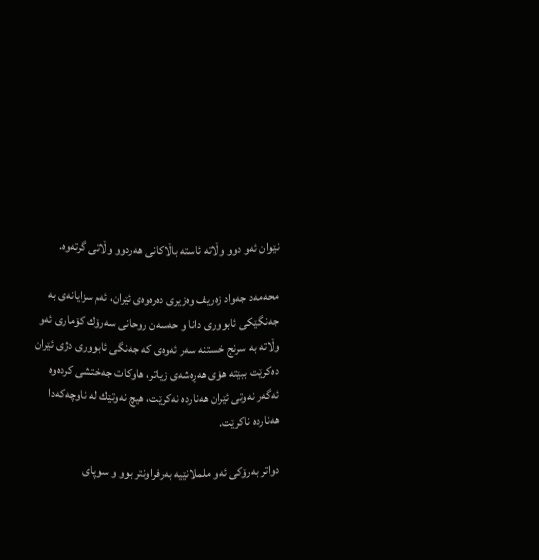نێوان ئه‌و دوو وڵاته‌ ئاسته‌ باڵاكانی هه‌ردوو وڵاتی گرته‌وه‌.

محه‌مه‌د جه‌واد زه‌ریف وه‌زیری ده‌ره‌وه‌ی ئێران، ئه‌م سزایانه‌ی به‌ جه‌نگێكی ئابووری دانا و حه‌سه‌ن روحانی سه‌رۆك كۆماری ئه‌و وڵاته‌ به‌ سرنج خستنه‌ سه‌ر ئه‌وه‌ی كه‌ جه‌نگی ئابووری دژی ئێران ده‌كرێت ببێته‌ هۆی هه‌ڕه‌شه‌ی زیاتر، هاوكات جه‌ختشی كرده‌وه‌ ئه‌گه‌ر نه‌وتی ئێران هه‌نارده‌ نه‌كرێت، هیچ نه‌وتێك له‌ ناوچه‌كه‌دا هه‌نارده‌ ناكرێت.

دواتر به‌رۆكی ئه‌و ململانێیه‌ به‌رفراونتر بوو و سوپای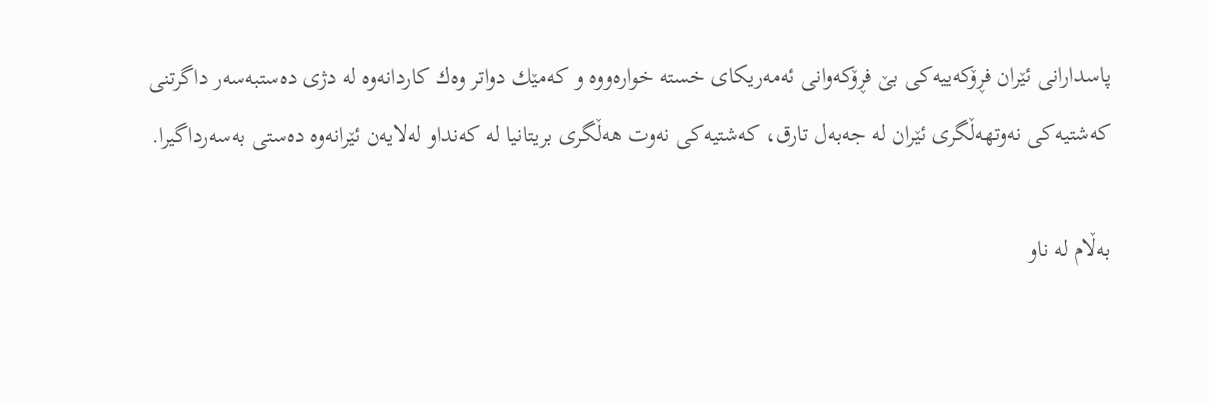پاسدارانی ئێران فڕۆكه‌ییه‌كی بێ فڕۆكه‌وانی ئه‌مه‌ریكای خسته‌ خواره‌ووه‌ و كه‌مێك دواتر وه‌ك كاردانه‌وه‌ له‌ دژی ده‌ستبه‌سه‌ر داگرتنی كه‌شتیه‌كی نه‌وتهه‌ڵگری ئێران له‌ جه‌به‌ل تارق، كه‌شتیه‌كی نه‌وت هه‌ڵگری بریتانیا له‌ كه‌نداو له‌لایه‌ن ئێرانه‌وه‌ ده‌ستی به‌سه‌رداگیرا.

به‌ڵام له‌ ناو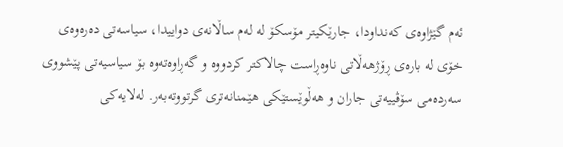ئه‌م گێژاوه‌ی كه‌نداودا، جارێكیتر مۆسكۆ له‌ له‌م ساڵانه‌ی دواییدا، سیاسه‌تی ده‌ره‌وه‌ی خۆی له‌ باره‌ی ڕۆژهه‌ڵاتی ناوه‌ڕاست چالاكتر كردووه‌ و گه‌ڕاوه‌ته‌وه‌ بۆ سیاسیه‌تی پێشووی سه‌رده‌می سۆڤییه‌تی جاران و هه‌ڵوێستێكی هێمنانه‌تر‌ی گرتووته‌به‌ر. له‌لایه‌كی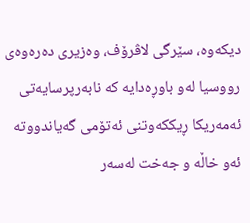دیكه‌وه‌، سێرگی لاڤرۆف، وه‌زیری ده‌ره‌وه‌ی رووسیا له‌و باوڕه‌دایه‌ كه‌ نابه‌رپرسایه‌تی ئه‌مه‌ریكا ڕیككه‌وتنی ئه‌تۆمی گه‌یاندووته‌ ئه‌و خاڵه‌ و جه‌خت له‌سه‌ر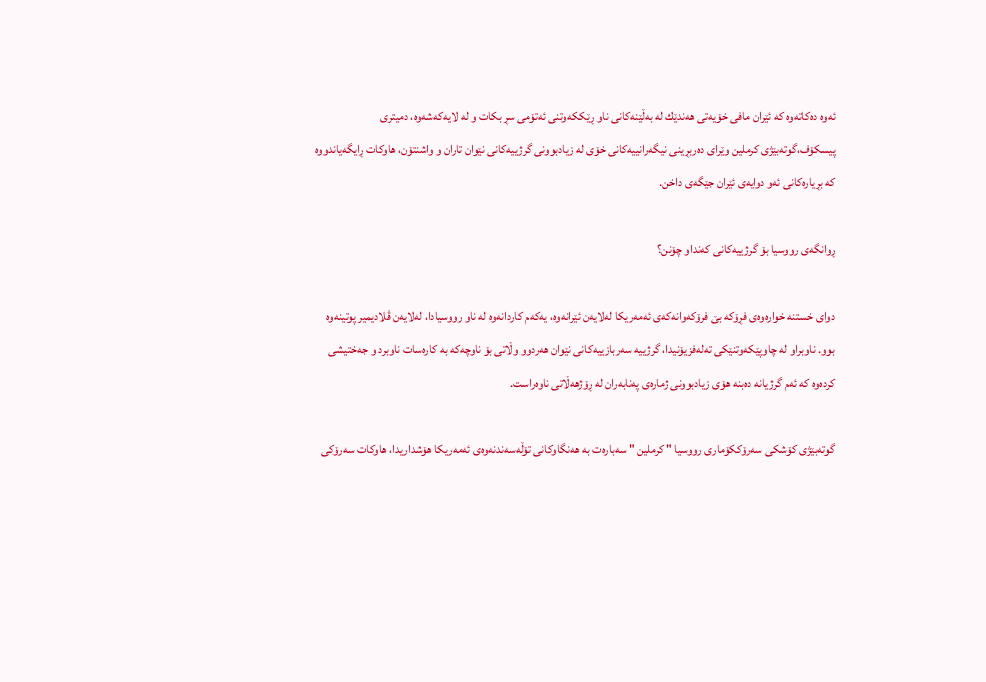ئه‌وه‌ ده‌كاته‌وه‌ كه‌ ئێران مافی خۆیه‌تی هه‌ندێك له‌ به‌ڵێنه‌كانی ناو ڕێككه‌وتنی ئه‌تۆمی سڕ بكات و له‌ لایه‌كه‌شه‌وه‌، دمیتری پیسكۆف،گوته‌بێژی كرملین وێرای ده‌ربڕینی نیگه‌رانییه‌كانی خۆی له‌ زیادبوونی گرژییه‌كانی نێوان تاران و واشنتۆن، هاوكات ڕایگه‌یاندووه‌ كه‌ بڕیاره‌كانی ئه‌و دوایه‌ی ئێران جێگه‌ی داخن.

ڕوانگه‌ی رووسیا بۆ گرژییه‌كانی كه‌نداو چۆنن؟

دوای خستنه‌ خواره‌وه‌ی فڕۆكه‌ بێ فرۆكه‌وانه‌كه‌ی ئه‌مه‌ریكا له‌لایه‌ن ئێرانه‌وه‌، یه‌كه‌م كاردانه‌وه‌ له‌ ناو رووسیادا، له‌لایه‌ن ڤلادیمیر پوتینه‌وه‌ بوو. ناوبراو له‌ چاوپێكه‌وتنێكی ته‌له‌فزیۆنیدا، گرژییه‌ سه‌ربازییه‌كانی نێوان هه‌ردوو وڵاتی بۆ ناوچه‌كه‌ به‌ كاره‌سات ناوبرد و جه‌ختیشی كرده‌وه‌ كه‌ ئه‌م گرژیانه‌ ده‌بنه‌ هۆی زیادبوونی ژماره‌ی په‌نابه‌ران له‌ ڕۆژهه‌ڵاتی ناوه‌راست.

گوته‌بێژی كۆشكی سه‌رۆككۆماری رووسیا " كرملین " سه‌باره‌ت به‌ هه‌نگاوكانی تۆڵه‌سه‌ندنه‌وه‌ی ئه‌مه‌ریكا هۆشداریدا، هاوكات سه‌رۆكی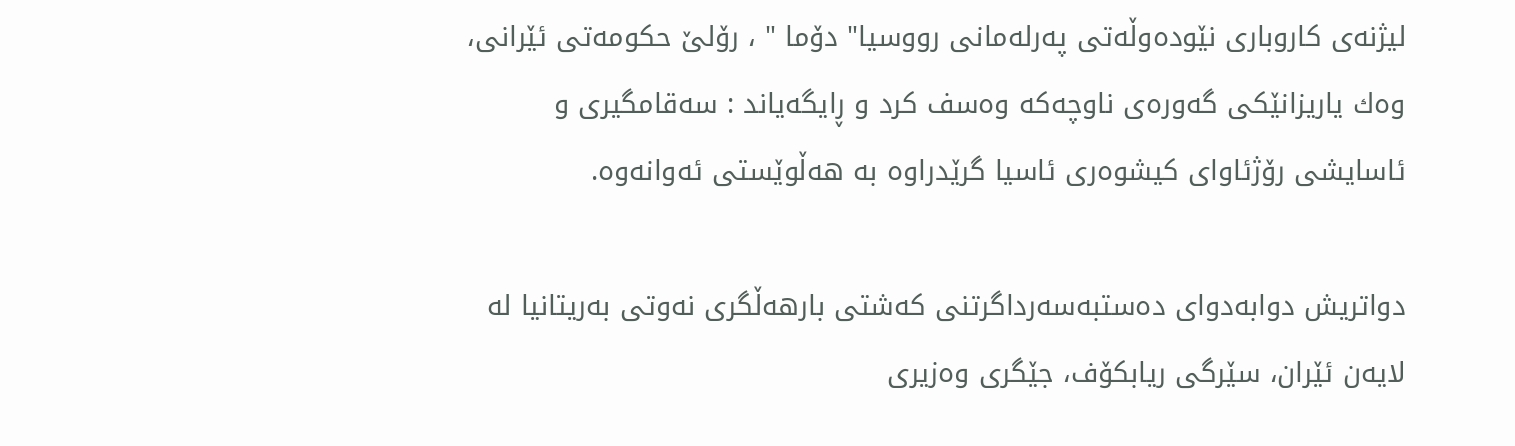لیژنه‌ی كاروباری نێوده‌وڵه‌تی په‌رله‌مانی رووسیا" دۆما " ، رۆلێ حكومه‌تی ئێرانی، وه‌ك یاریزانێكی گه‌وره‌ی ناوچه‌كه‌ وه‌سف كرد و ڕایگه‌یاند : سه‌قامگیری و ئاسایشی رۆژئاوای كیشوه‌ری ئاسیا گرێدراوه‌ به‌ هه‌ڵوێستی ئه‌وانه‌وه‌.

دواتریش دوابه‌دوای ده‌ستبه‌سه‌رداگرتنی كه‌شتی بارهه‌ڵگری نه‌وتی به‌ریتانیا له‌ لایه‌ن ئێران، سێرگی ریابكۆف، جێگری وه‌زیری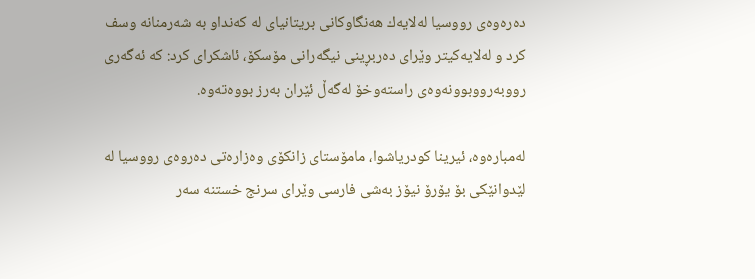ده‌ره‌وه‌ی رووسیا له‌لایه‌ك هه‌نگاوكانی بریتانیای له‌ كه‌نداو به‌ شه‌رمنانه‌ وسف كرد و له‌لایه‌كیتر وێرای ده‌ربڕینی نیگه‌رانی مۆسكۆ، ئاشكرای كرد: كه‌ ئه‌گه‌ری رووبه‌رووبوونه‌وه‌ی راسته‌وخۆ له‌گه‌ڵ ئێران به‌رز بووه‌ته‌وه‌.

له‌مباره‌‌وه‌، ئیرینا كودریاشوا، مامۆستای زانكۆی وه‌زاره‌تی ده‌روه‌ی رووسیا له‌ لێدوانێكی بۆ یۆرۆ نیۆز به‌شی فارسی وێرای سرنج خستنه‌ سه‌ر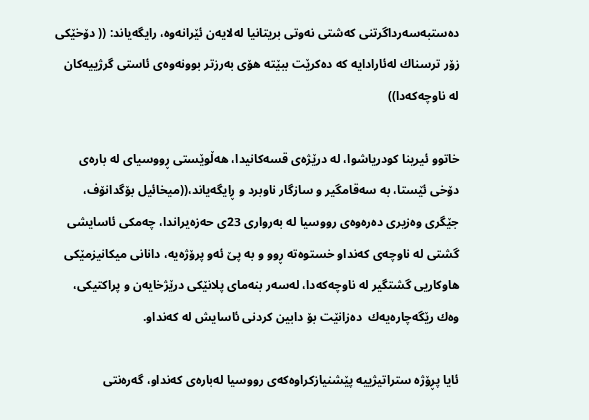ده‌ستبه‌سه‌رداگرتنی كه‌شتی نه‌وتی بریتانیا له‌لایه‌ن ئێرانه‌وه‌، رایگه‌یاند: (( دۆخێكی زۆر ترسناك له‌ئارادایه‌ كه‌ ده‌كرێت ببێته‌ هۆی به‌رزتر بوونه‌وه‌ی ئاستی گرژییه‌كان له‌ ناوچه‌كه‌دا))

خاتوو ئیرینا كودریاشوا، له‌ درێژه‌ی قسه‌كانیدا، هه‌ڵوێستی ڕووسیای له‌ باره‌ی دۆخی ئێستا، به‌ سه‌قامگیر و سازگار ناوبرد و ڕایگه‌یاند،((میخائیل بۆگدانۆف، جێگری وه‌زیری ده‌ره‌وه‌ی رووسیا له‌ به‌رواری 23ی حه‌زه‌یراندا، چه‌مكی ئاسایشی گشتی له‌ ناوچه‌ی كه‌نداو خستوه‌ته‌ ڕوو و به‌ پێ ئه‌و پرۆژه‌یه‌، دانانی میكانیزمێكی هاوكاریی گشتگیر له‌ ناوچه‌كه‌دا، له‌سه‌ر بنه‌مای پلانێكی درێژخایه‌ن و پراكتیكی، وه‌ك رێگه‌چاره‌یه‌ك  ده‌زانێت بۆ دابین كردنی ئاسایش له‌ كه‌نداو.

ئایا پڕۆژه‌ ستراتیژییه‌ پێشنیازكراوه‌كه‌ی رووسیا له‌باره‌ی كه‌نداو، گه‌ره‌نتی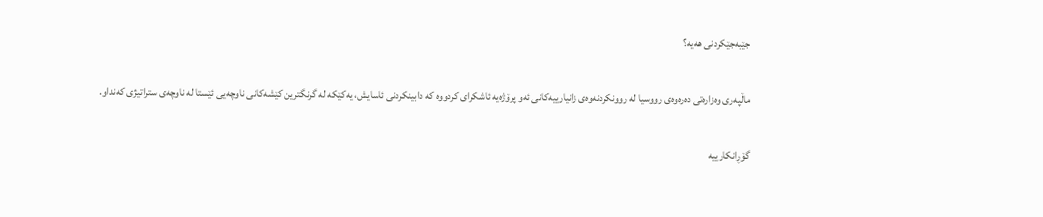جێبه‌جێكردنی هه‌یه‌؟

ماڵپه‌ری وه‌زاره‌تی ده‌ره‌وه‌ی رووسیا له‌ روونكردنه‌وه‌ی زانیارییه‌كانی ئه‌و پرۆژه‌یه‌ ئاشكرای كردووه‌ كه‌ دابینكردنی ئاسایش، یه‌كێكه‌ له‌ گرنگترین كێشه‌كانی ناوچه‌یی ئێستا له‌ ناوچه‌ی ستراتیژی كه‌نداو.

گۆڕانكارییه‌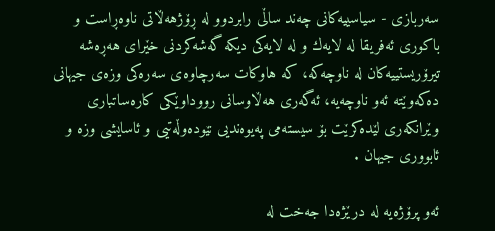سه‌ربازی - سیاسییه‌كانی چه‌ند ساڵی رابردوو له‌‌ ڕۆژهه‌ڵاتی ناوه‌ڕاست و باكوری ئه‌فریقا له‌ لایه‌ك و له‌ لایه‌كی دیكه‌ گه‌شه‌كردنی خێرای هه‌ڕه‌شه‌ تیرۆریستییه‌كان له‌ ناوچه‌كه‌، كه‌ هاوكات سه‌رچاوه‌ی سه‌ره‌كی وزه‌ی جیهانی ده‌كه‌وێته‌ ئه‌و ناوچه‌یه‌، ئه‌گه‌ری هه‌ڵاوسانی رووداوێكی كاره‌ساتباری وێرانكه‌ری لێده‌كرێت بۆ سیسته‌می په‌یوه‌ندیی‌ نێوده‌وڵه‌تیی و ئاسایشی وزه‌ و ئابووری جیهان .

ئه‌و پرۆژه‌یه‌ له‌ درێژه‌دا جه‌خت له‌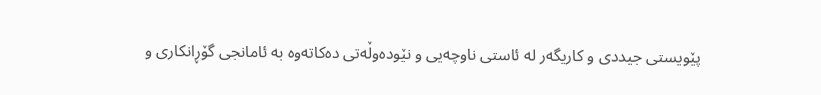پێویستی جیددی و كاریگه‌ر له‌ ئاستی ناوچه‌یی و نێوده‌وڵه‌تی ده‌كاته‌وه‌ به‌ ئامانجی گۆڕانكاری و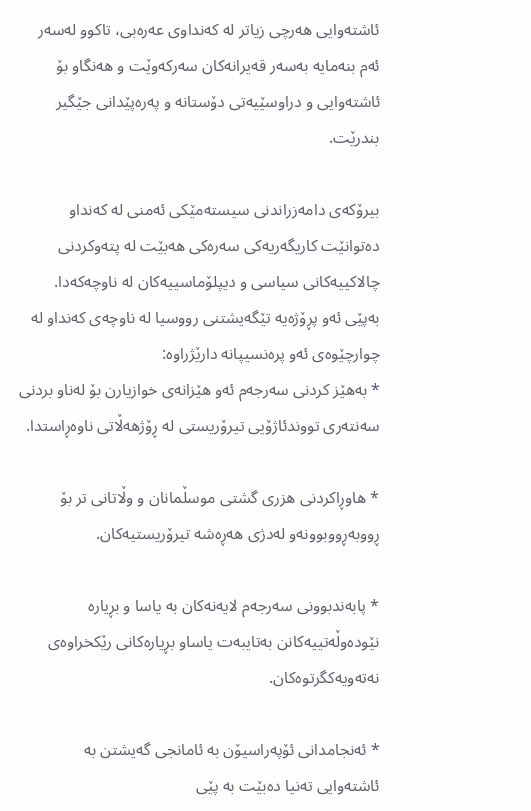ئاشته‌وایی هه‌رچی زیاتر له‌ كه‌نداوی عه‌ره‌بی، تاكوو له‌سه‌ر ئه‌م بنه‌مایه‌ به‌سه‌ر قه‌یرانه‌كان سه‌ركه‌وێت و هه‌نگاو بۆ ئاشته‌وایی و دراوسێیه‌تی دۆستانه‌ و په‌ره‌پێدانی جێگیر بندرێت.

بیرۆكه‌ی دامه‌زراندنی سیسته‌مێكی ئه‌منی له‌ كه‌نداو ده‌توانێت كاریگه‌ریه‌كی سه‌ره‌كی هه‌بێت له‌ پته‌و‌كردنی چالاكییه‌كانی سیاسی و دیپلۆماسییه‌كان له‌ ناوچه‌كه‌دا. به‌پێی ئه‌و پڕۆژه‌یه‌ تێگه‌یشتنی رووسیا له‌ ناوچه‌ی كه‌نداو له‌ چوارچێوه‌ی ئه‌و پره‌نسیپانه‌ دارێژراوه‌:
* به‌هێز كردنی سه‌رجه‌م ئه‌و هێزانه‌ی خوازیارن بۆ له‌ناو بردنی سه‌نته‌ری تووندئاژۆیی تیرۆریستی له‌ ڕۆژهه‌ڵاتی ناوه‌ڕاستدا.

* هاوڕاكردنی هزری گشتی موسڵمانان و وڵاتانی تر بۆ ڕووبه‌ڕووبوونه‌و له‌دژی هه‌ڕه‌شه‌ تیرۆریستیه‌كان.

* پابه‌ندبوونی سه‌رجه‌م لایه‌نه‌كان به‌ یاسا و بڕیاره‌ نێوده‌وڵه‌تییه‌كانن به‌تایبه‌ت یاساو بڕیاره‌كانی رێكخراوه‌ی نه‌ته‌ویه‌كگرتوه‌كان.

* ئه‌نجامدانی ئۆپه‌راسیۆن به‌ ئامانجی گه‌یشتن به‌ ئاشته‌وایی ته‌نیا ده‌بێت به‌ پێی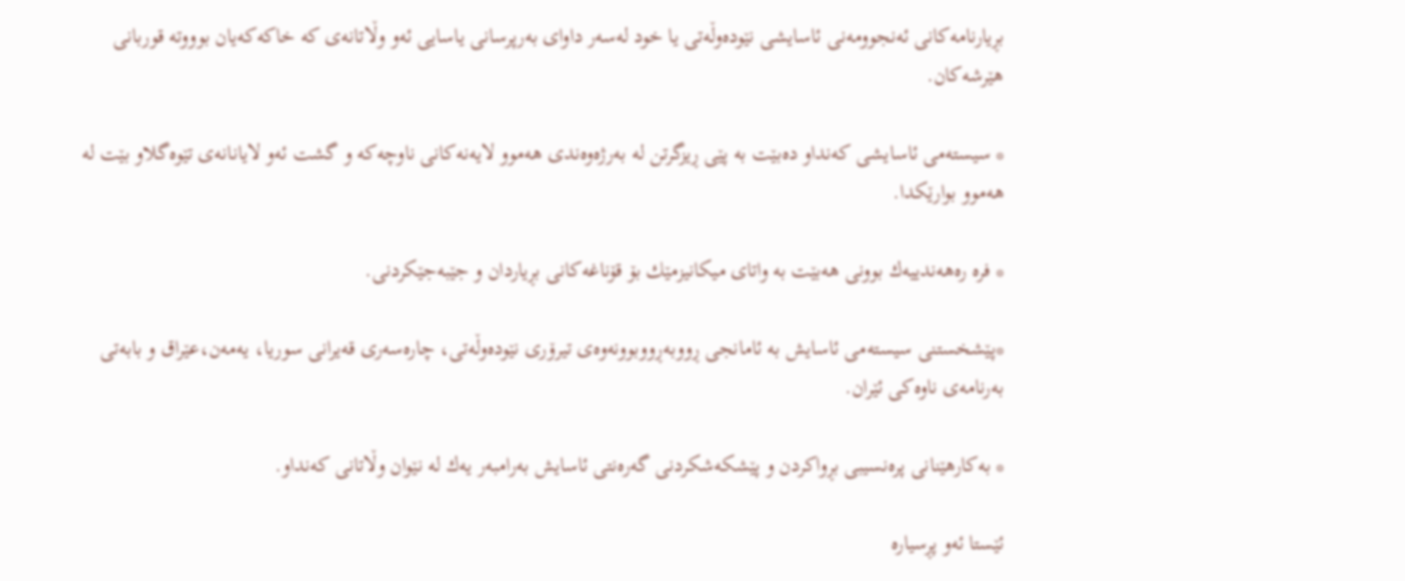بڕیارنامه‌كانی ئه‌نجوومه‌نی ئاسایشی نێوده‌وڵه‌تی یا خود له‌سه‌ر داوای به‌رپرسانی یاسایی ئه‌و وڵاتانه‌ی كه‌ خاكه‌كه‌یان بووو‌ته‌ قوربانی هێرشه‌كان.

* سیسته‌می ئاسایشی كه‌نداو ده‌بێت به‌ پێی ڕیزگرتن له‌ به‌رژه‌وه‌ندی هه‌موو لایه‌نه‌كانی ناوچه‌كه‌ و گشت ئه‌و لایانانه‌ی تێوه‌گلاو بێت له‌ هه‌موو بوارێكدا.

* فره‌ ره‌هه‌ندییه‌ك بوونی هه‌بێت به‌ واتای میكانیزمێك بۆ قۆناغه‌كانی بڕیاردان و جێبه‌جێكردنی.

*پێشخستنی سیسته‌می ئاسایش به‌ ئامانجی ڕووبه‌ڕووبوونه‌وه‌ی تیرۆری نێوده‌وڵه‌تی، چاره‌سه‌ری قه‌یرانی سوریا، یه‌مه‌ن،عێراق و بابه‌تی به‌رنامه‌ی ناوه‌كی ئێران.

* به‌كارهێنانی پره‌نسیبی بڕواكردن و پێشكه‌شكردنی گه‌ره‌نتی ئاسایش به‌رامبه‌ر یه‌ك له‌ نێوان وڵاتانی كه‌نداو.

ئێستا ئه‌و پڕسیاره‌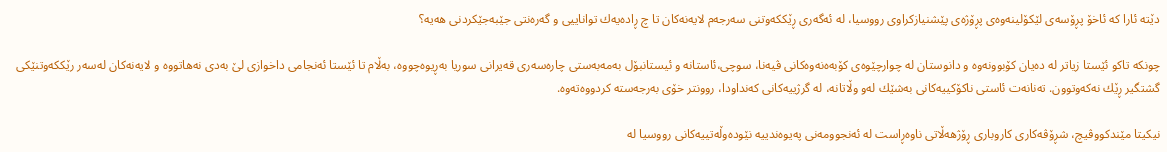دێته‌ ئارا كه‌ ئاخۆ پڕۆسه‌ی لێكۆلینه‌وه‌ی پڕۆژه‌ی پێشنیازكراوی رووسیا، له‌ ئه‌گه‌ری ڕێككه‌وتنی سه‌رجه‌م لایه‌نه‌كان تا چ ڕاده‌یه‌ك تواناییی و گه‌ره‌نتی جێبه‌جێكردنی هه‌یه‌؟

چونكه‌ تاكو ئێستا زیاتر له‌ ده‌یان كۆبوونه‌وه‌ و دانوستان له‌ چوارچێوه‌ی كۆبه‌ه‌نه‌وه‌كانی ڤیه‌نا، سوچی،ئاستانه‌ و ئیستانبۆل به‌مه‌به‌ستی چاره‌سه‌ری قه‌یرانی سوریا به‌ڕیوه‌چووه‌، به‌ڵام تا ئێستا ئه‌نجامی داخوازی لێ به‌دی نه‌هاتووه‌ و لایه‌نه‌كان له‌سه‌ر رێككه‌وتنێكی گشتگیر ڕێك نه‌كه‌وتوون. ته‌نانه‌ت ئاستی ناكۆكییه‌كانی به‌شێك له‌و وڵاتانه‌، له‌ گرژییه‌كانی كه‌نداودا، روونتر خۆی به‌رجه‌سته‌ كردووه‌ته‌وه‌.

نیكیتا مێندكووڤیچ، شڕۆڤه‌كاری كاروباری ڕۆژهه‌ڵاتی ناوه‌ڕاست له‌ ئه‌نجوومه‌نی په‌یوه‌ندییه‌ نێوده‌وڵه‌تییه‌كانی رووسیا له‌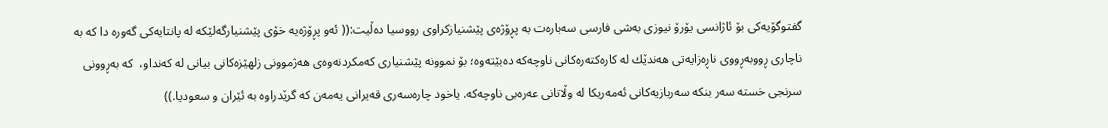گفتوگۆیه‌كی بۆ ئاژانسی یۆرۆ نیوزی به‌شی فارسی‌ سه‌باره‌ت به‌ پڕۆژه‌ی پێشنیازكراوی رووسیا ده‌ڵیت:(( ئه‌و پڕۆژه‌یه‌ خۆی پێشنیارگه‌لێكه‌ له‌ پانتایه‌كی گه‌وره‌ دا كه‌ به‌ ناچاری ڕووبه‌ڕووی ناڕه‌زایه‌تی هه‌ندێك له‌ كاره‌كته‌ره‌كانی ناوچه‌كه‌ ده‌بێته‌وه‌؛ بۆ نموونه‌ پێشنیاری كه‌مكردنه‌وه‌ی هه‌ژموونی زلهێزه‌كانی بیانی له‌ كه‌نداو،  كه‌ به‌ڕوونی سرنجی خسته‌ سه‌ر بنكه‌ سه‌ربازیه‌كانی ئه‌مه‌ریكا له‌ وڵاتانی عه‌ره‌بی ناوچه‌كه‌. یاخود چاره‌سه‌ری قه‌یرانی یه‌مه‌ن كه‌ گرێدراوه‌ به‌ ئێران و سعودیا.))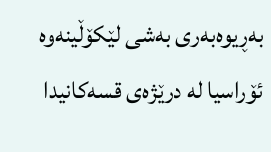به‌ڕیوه‌به‌ری به‌شی لێكۆڵینه‌وه‌ ئۆراسیا‌ له‌ درێژه‌ی قسه‌كانیدا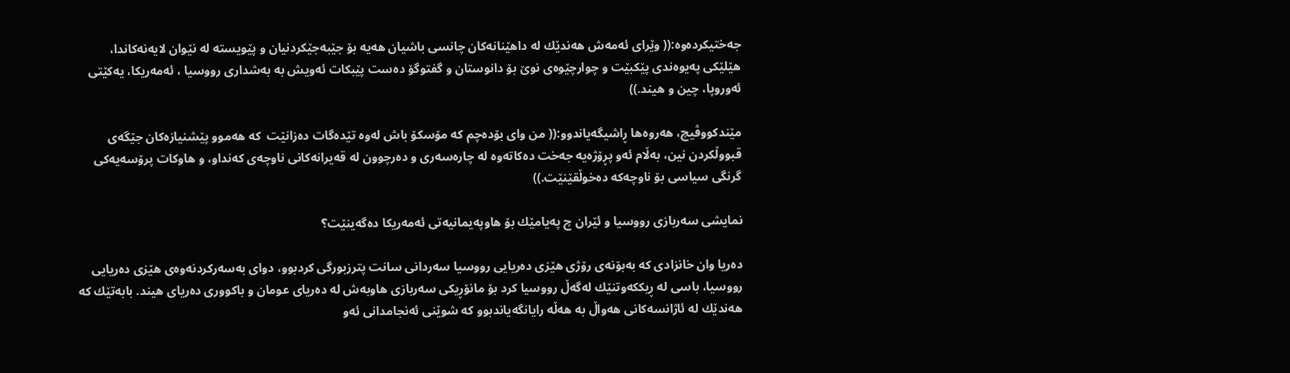جه‌ختیكرده‌وه‌:(( وێرای ئه‌مه‌ش هه‌ندێك له‌ داهێنانه‌كان چانسی باشیان هه‌یه‌ بۆ جێبه‌جێكردنیان و پێویسته‌ له‌ نێوان لایه‌نه‌كاندا، هێلێكی په‌یوه‌ندی پێكبێت و چوارچێوه‌ی نوێ بۆ دانوستان و گفتوگۆ ده‌ست پێبكات ئه‌ویش به‌ به‌شداری رووسیا ، ئه‌مه‌ریكا، یه‌كێتی ئه‌وروپا، چین و هیند.))

مێندكووڤیچ، هه‌روه‌ها ڕاشیگه‌یاندوو:(( من وای بۆده‌چم كه‌ مۆسكۆ باش له‌وه‌ تێده‌گات ده‌زانێت  كه‌ هه‌موو پێشنیازه‌كان جێگه‌ی قبووڵكردن نین، به‌ڵام ئه‌و پڕۆژه‌یه‌ جه‌خت ده‌كاته‌وه‌ له‌ چاره‌سه‌ری و ده‌رچوون له‌ قه‌یرانه‌كانی ناوچه‌ی كه‌نداو، و هاوكات پرۆسه‌یه‌كی گرنگی سیاسی بۆ ناوچه‌كه‌ ده‌خوڵقێنێت.))

نمایشی سه‌ربازی رووسیا و ئێران چ په‌یامێك بۆ هاوپه‌یمانیه‌تی ئه‌مه‌ریكا ده‌گه‌ینێت؟

ده‌ریا وان خانزادی كه‌ به‌بۆنه‌ی رۆژی هێزی ده‌ریایی رووسیا سه‌ردانی سانت پترزبورگی كردبوو، دوای به‌سه‌ركردنه‌وه‌ی هێزی ده‌ریایی رووسیا، باسی له‌ ڕیككه‌وتنێك له‌گه‌ڵ رووسیا كرد بۆ مانۆڕیكی سه‌ربازی هاوبه‌ش له‌ ده‌ریای عومان و باكووری ده‌ریای هیند. بابه‌تێك كه‌ هه‌ندێك له‌ ئاژانسه‌كانی هه‌واڵ به‌ هه‌ڵه رایانگه‌یاندبوو كه‌‌ شوێنی ئه‌نجامدانی ئه‌و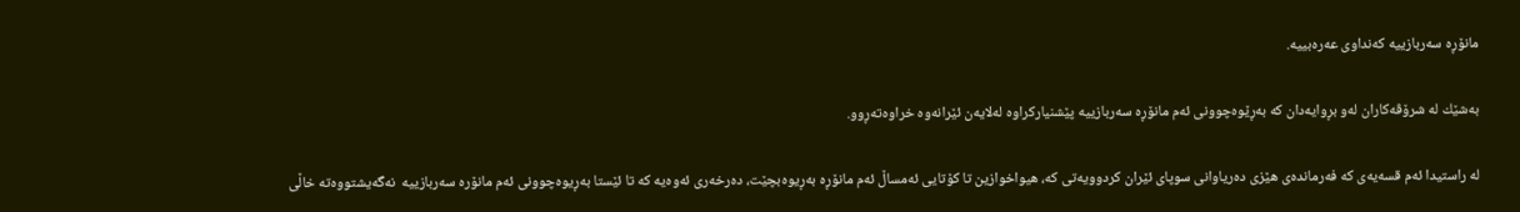مانۆڕه‌ سه‌ربازییه‌ كه‌نداوی عه‌ره‌بییه‌.

به‌شێك له‌ شرۆڤه‌كاران له‌و بڕوایه‌دان كه‌ به‌ڕێوه‌چوونی ئه‌م مانۆڕه‌ سه‌ربازییه‌ پێشنیاركراوه‌ له‌لایه‌ن ئێرانه‌وه‌ خراوه‌ته‌ڕوو.

له‌ راستیدا ئه‌م قسه‌یه‌ی كه‌ فه‌رمانده‌ی هێزی ده‌ریاوانی سوپای ئێران كردوویه‌تی كه،‌ هیواخوازین تا كۆتایی ئه‌مساڵ ئه‌م مانۆڕه‌ به‌ڕیوه‌بچێت، ده‌رخه‌ری ئه‌وه‌یه‌ كه‌ تا ئێستا به‌ڕیوه‌چوونی ئه‌م مانۆره‌ سه‌ربازییه‌  نه‌گه‌یشتووه‌ته‌ خاڵی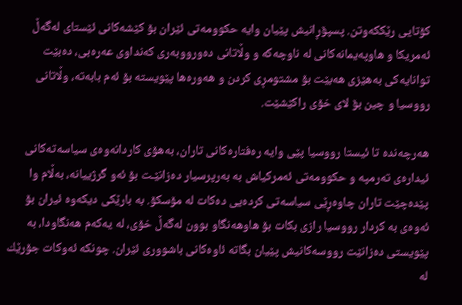كۆتایی رێككه‌وتن. پسپۆڕانیش پێیان وایه‌ حكوومه‌تی ئێران بۆ ‌كێشه‌كانی ئێستای له‌گه‌ڵ ئه‌مریكا و هاوپه‌یمانه‌كانی له‌ ناوچه‌كه‌ و وڵاتانی ده‌ورووبه‌ری كه‌نداوی عه‌ره‌بی، ده‌بێت توانایه‌كی به‌هێزی هه‌بێت بۆ مشتومڕی كردن و هه‌وره‌ها پێویسته‌ بۆ ئه‌م بابه‌ته،‌ وڵاتانی رووسیا و چین بۆ لای خۆی راكێشێت.

هه‌رچه‌نده‌ تا ئیستا رووسیا پێی وایه‌ ره‌فتاره‌كانی تاران، به‌هۆی كاردانه‌وه‌ی سیاسه‌ته‌كانی ئیداره‌ی ته‌رمپه‌ و حكوومه‌تی ئه‌مركیاش به‌ به‌رپرسیار ده‌زانێـت بۆ ئه‌و گرژییانه‌، به‌ڵام وا پێده‌چێت تاران چاوه‌ڕێی سیاسه‌تی كرده‌یی ده‌كات له‌ مۆسكۆ. به‌ بارێكی دیكه‌وه‌ ئیران بۆ ئه‌وه‌ی به‌ كردار رووسیا رازی بكات‌ بۆ هاوهه‌نگاو بوون له‌گه‌ڵ خۆی، له‌ یه‌كه‌م هه‌نگاودا، به‌ پێویستی ده‌زانێت رووسه‌كانیش پێیان بگاته‌ ئاوه‌كانی باشووری ئێران. چونكه‌ ئه‌وكات جۆرێك له‌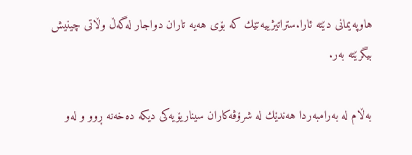هاوپه‌یمانی دێته‌ ئارا.ستراتیژییه‌تێك كه‌ بۆی هه‌یه‌ تاران دواجار له‌گه‌ڵ وڵاتی چینیش بیگرێته‌ به‌ر.

به‌ڵام له‌ به‌رامبه‌ردا هه‌ندێك له‌ شرۆڤه‌كاران سیناریۆیه‌كی دیكه‌ ده‌خه‌نه‌ ڕوو و له‌و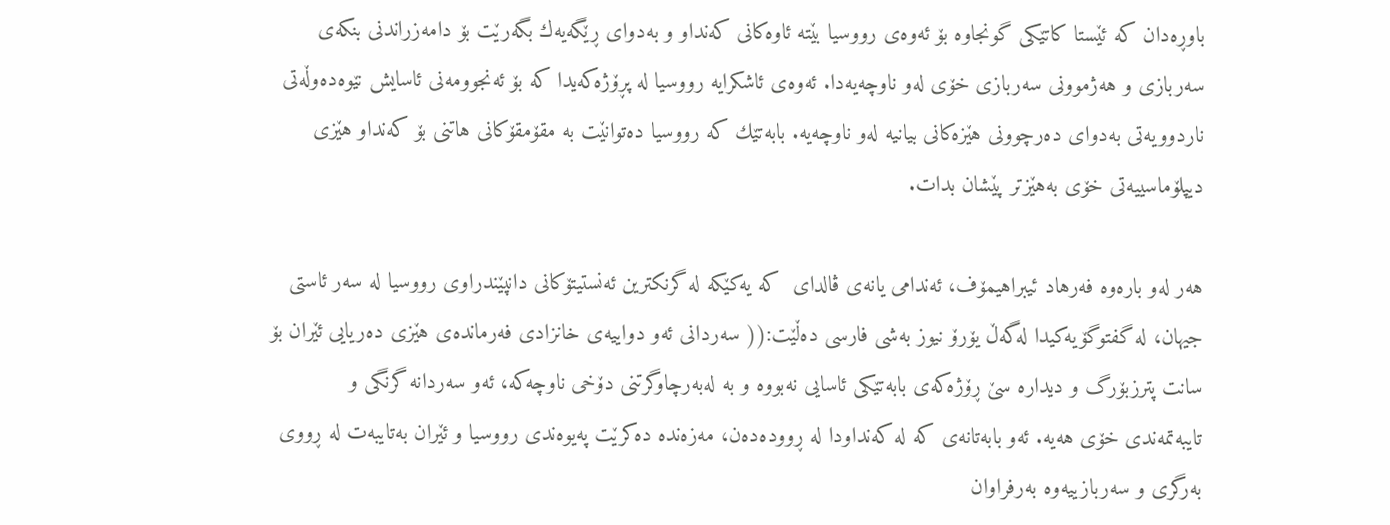باوڕه‌دان كه‌ ئێستا كاتێكی گونجاوه‌ بۆ ئه‌وه‌ی رووسیا بێته‌ ئاوه‌كانی كه‌نداو و به‌دوای ڕێگه‌یه‌ك بگه‌رێت بۆ دامه‌زراندنی بنكه‌ی سه‌ربازی و هه‌ژموونی سه‌ربازی خۆی له‌و ناوچه‌یه‌دا‌. ئه‌وه‌ی ئاشكرایه‌ رووسیا له‌ پڕۆژه‌كه‌یدا كه‌ بۆ ئه‌نجوومه‌نی ئاسایش نێوه‌ده‌وڵه‌تی ناردوویه‌تی به‌دوای ده‌رچوونی هێزه‌كانی بیانیه‌ له‌و ناوچه‌یه‌. بابه‌تێك كه‌ رووسیا ده‌توانێت به‌ مقۆمقۆكانی هاتنی بۆ كه‌نداو هێزی دیپلۆماسییه‌تی خۆی به‌هێزتر پێشان بدات.

هه‌ر له‌و باره‌‌وه‌ فه‌رهاد ئیبراهیمۆف، ئه‌ندامی یانه‌ی ڤالدای  كه‌ یه‌كێكه‌ له‌ گرنكترین ئه‌نستیتۆكانی دانپێندراوی رووسیا‌‌ له‌ سه‌ر ئاستی جیهان، له‌ گفتوگۆیه‌كیدا له‌گه‌ڵ یۆرۆ نیوز به‌شی فارسی ده‌ڵێت:(( سه‌ردانی ئه‌و دواییه‌ی خانزادی فه‌رمانده‌ی هێزی ده‌ریایی ئێران بۆ سانت پترزبۆرگ و دیداره‌ سێ ڕۆژه‌كه‌ی بابه‌تێكی ئاسایی نه‌بووه‌ و به‌ له‌به‌رچاوگرتنی دۆخی ناوچه‌كه،‌ ئه‌و سه‌ردانه‌ گرنگی و تایبه‌تمه‌ندی خۆی هه‌یه‌. ئه‌و بابه‌تانه‌ی كه‌ له‌ كه‌نداودا له‌ ڕووده‌ده‌ن، مه‌زه‌نده‌ ده‌كرێت په‌یوه‌ندی رووسیا و ئێران به‌تایبه‌ت له‌ ڕووی به‌رگری و سه‌ربازییه‌وه‌ به‌رفراوان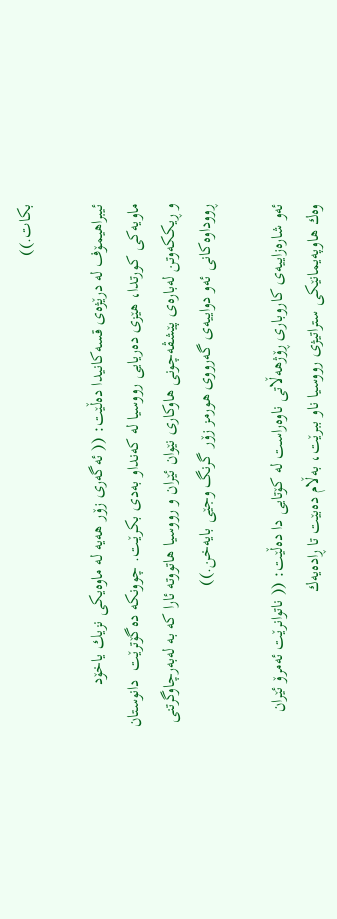بكات.))

ئیبراهیمۆف له‌ درێژه‌ی قسه‌كانیدا ده‌ڵێت: (( ئه‌گه‌ری زۆر هه‌یه‌ له‌ ماوه‌یكی نزیك یاخۆد ماویه‌كی كورتدا، هێزی ده‌ریایی رووسیا له‌ كه‌نداو به‌دی بكرێـت. چوونكه‌ ده‌گۆترێت  دانوستان و ڕیككه‌وتن له‌باره‌ی پێشڤه‌چونی هاوكاری نێوان ئێران و رووسیا هاتووته‌ ئارا كه‌ به‌ له‌به‌رچاوگرتنی ڕووداوه‌كانی ئه‌و دواییه‌ی گه‌رووی هورمز زۆر گرنگ وجێی بایه‌خن.))

ئه‌و شاره‌زاییه‌ی كاروباری ڕۆژهه‌ڵاتی ناوه‌راست له‌ كۆتایی دا ده‌ڵێت: (( ناتوانرێت ئه‌مرۆ ئێران وه‌ك هاوپه‌یمانێكی ستراتیژی رووسیا ناو ببرێت، به‌ڵام ده‌بێت تا ڕاده‌یه‌ك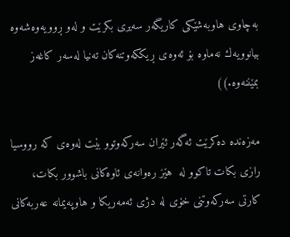به‌چاوی هاوبه‌شێكی كاریگه‌ر سه‌یری بكرێت و له‌و ڕوویه‌وه‌شه‌وه‌ بیانوویه‌ك نه‌ماوه‌ بۆ ئه‌وه‌ی ڕیككه‌وتنه‌كان ته‌نیا له‌سه‌ر كاغه‌ز بمێننه‌وه‌.))

مه‌زه‌نده‌ ده‌كرێت ئه‌گه‌ر ئێران سه‌ركه‌وتوو بێت له‌وه‌ی كه‌ رووسیا رازی بكات تاكوو له‌  هێز ره‌وانه‌ی ئاوه‌كانی باشوور بكات، كارتی سه‌ركه‌وتنی خۆی له‌ دژی ئه‌مه‌ریكا و هاوپه‌یمانه‌ عه‌ربه‌كانی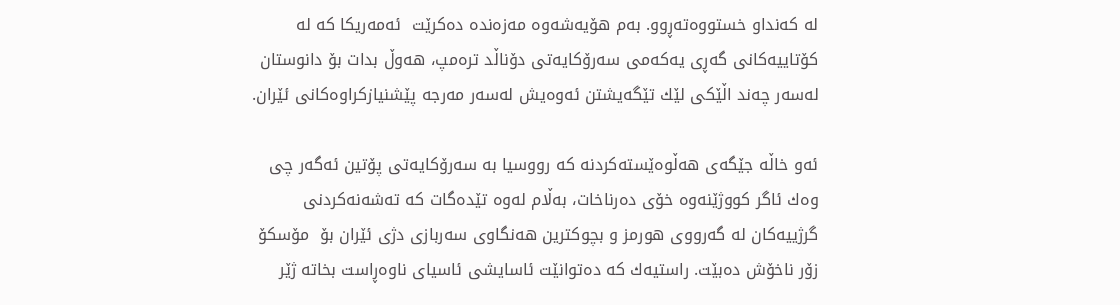له‌ كه‌نداو خستووه‌ته‌ڕوو‌. به‌م هۆیه‌شه‌وه‌ مه‌زه‌نده‌ ده‌كرێت  ئه‌مه‌ریكا كه‌ له‌ كۆتاییه‌كانی گه‌ڕی یه‌كه‌می سه‌رۆكایه‌تی دۆناڵد تره‌مپ‌، هه‌وڵ بدات بۆ دانوستان له‌سه‌ر چه‌ند اڵێكی لێك تێگه‌یشتن ئه‌وه‌یش له‌سه‌ر مه‌رجه‌ پێشنیازكراوه‌كانی ئێران.

ئه‌و خاڵه‌‌ جێگه‌ی هه‌ڵوه‌ێسته‌كردنه‌ كه‌ رووسیا به‌ سه‌رۆكایه‌تی پۆتین ئه‌گه‌ر چی وه‌ك ئاگر كووژێنه‌وه‌ خۆی ده‌رناخات، به‌ڵام له‌وه‌ تێده‌گات كه‌ ته‌شه‌نه‌كردنی گرژییه‌كان له‌ گه‌رووی هورمز و بچوكترین هه‌نگاوی سه‌ربازی دژی ئێران بۆ  مۆسكۆ زۆر ناخۆش ده‌بێت. راستیه‌ك كه‌ ده‌توانێت ئاسایشی ئاسیای ناوه‌ڕاست بخاته‌ ژێر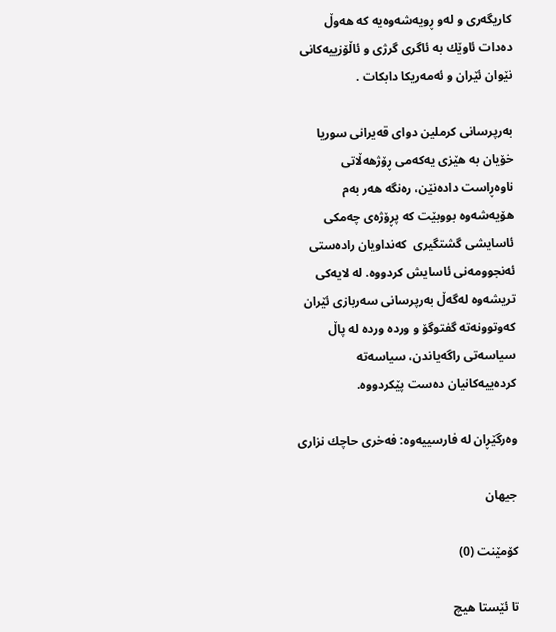كاریگه‌ری و له‌و ڕویه‌شه‌وه‌یه‌ كه‌ هه‌وڵ ده‌دات ئاوێك به‌ ئاگری گرژی و ئاڵۆزییه‌كانی نێوان ئێران و ئه‌مه‌ریكا دابكات .

به‌رپرسانی كرملین دوای قه‌یرانی سوریا خۆیان به‌ هێزی یه‌كه‌می ڕۆژهه‌ڵاتی ناوه‌ڕاست داده‌نێن، ره‌نگه‌ هه‌ر به‌م هۆیه‌شه‌وه‌ بووبێت كه‌ پڕۆژه‌ی چه‌مكی ئاسایشی گشتگیری  كه‌نداویان راده‌ستی ئه‌نجوومه‌نی ئاسایش كردووه‌. له‌ لایه‌كی تریشه‌وه‌ له‌گه‌ڵ به‌رپرسانی سه‌ربازی ئێران كه‌وتوونه‌ته‌ گفتوگۆ و ورده‌ ورده‌ له‌ پاڵ سیاسه‌تی راگه‌یاندن، سیاسه‌ته‌ كرده‌ییه‌كانیان ده‌ست پێكردووه‌.

وه‌رگێڕان له‌ فارسییه‌وه‌: فه‌خری حاچك نزاری

جیهان

کۆمێنت (0)

تا ئێستا هیچ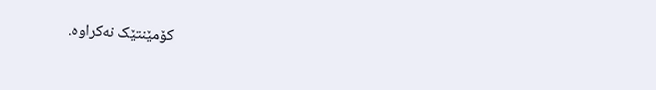کۆمێنتێک نەکراوە.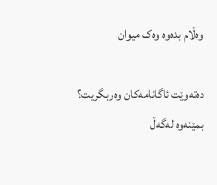وەڵام بدەوە وەک میوان

دەتەوێت ئاگانامەکان وەربگریت؟
بمێنەوە لەگەڵ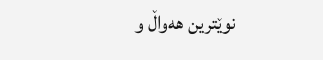نوێترین هەواڵ و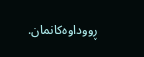ڕووداوەکانمان.